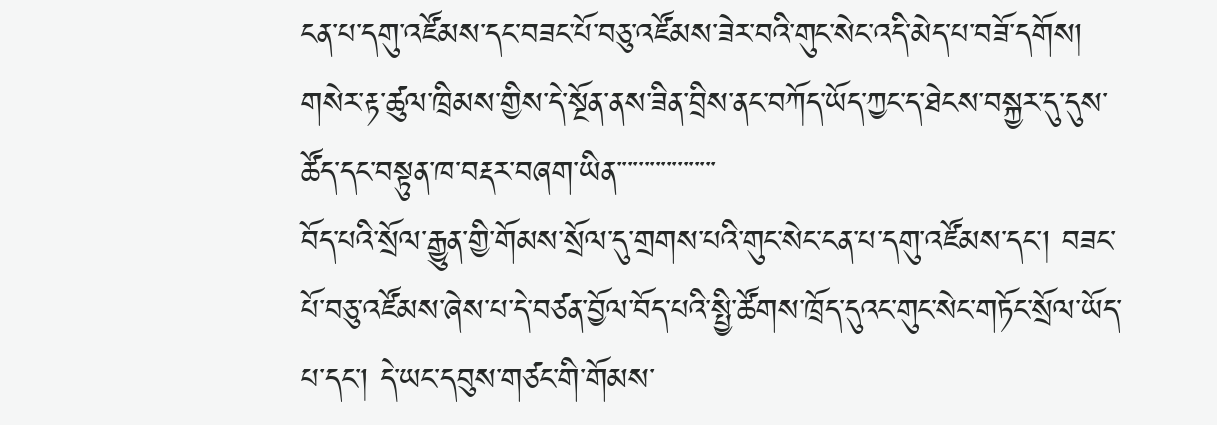ངན་པ་དགུ་འཛོམས་དང་བཟང་པོ་བཅུ་འཛོམས་ཟེར་བའི་གུང་སེང་འདི་མེད་པ་བཟོ་དགོས།
གསེར་རྟ་ཚུལ་ཁྲིམས་གྱིས་དེ་སྔོན་ནས་ཟིན་བྲིས་ནང་བཀོད་ཡོད་ཀྱང་ད་ཐེངས་བསྐྱར་དུ་དུས་ཚོད་དང་བསྟུན་ཁ་བརྡར་བཞག་ཡིན་་་་་་་་་་་་་་་་་་
བོད་པའི་སྲོལ་རྒྱུན་གྱི་གོམས་སྲོལ་དུ་གྲགས་པའི་གུང་སེང་ངན་པ་དགུ་འཛོམས་དང་། བཟང་པོ་བཅུ་འཛོམས་ཞེས་པ་དེ་བཙན་བྱོལ་བོད་པའི་སྤྱི་ཚོགས་ཁྲོད་དུའང་གུང་སེང་གཏོང་སྲོལ་ཡོད་པ་དང་། དེ་ཡང་དབུས་གཙང་གི་གོམས་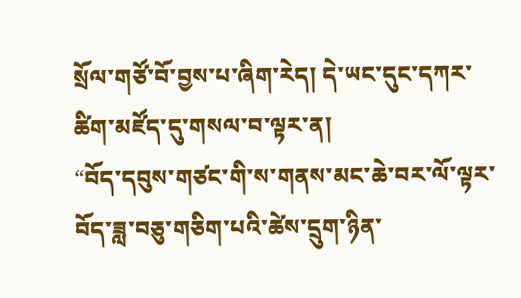སྲོལ་གཙོ་བོ་བྱས་པ་ཞིག་རེད། དེ་ཡང་དུང་དཀར་ཚིག་མཛོད་དུ་གསལ་བ་ལྟར་ན།
“བོད་དབུས་གཙང་གི་ས་གནས་མང་ཆེ་བར་ལོ་ལྟར་བོད་ཟླ་བཅུ་གཅིག་པའི་ཚེས་དྲུག་ཉིན་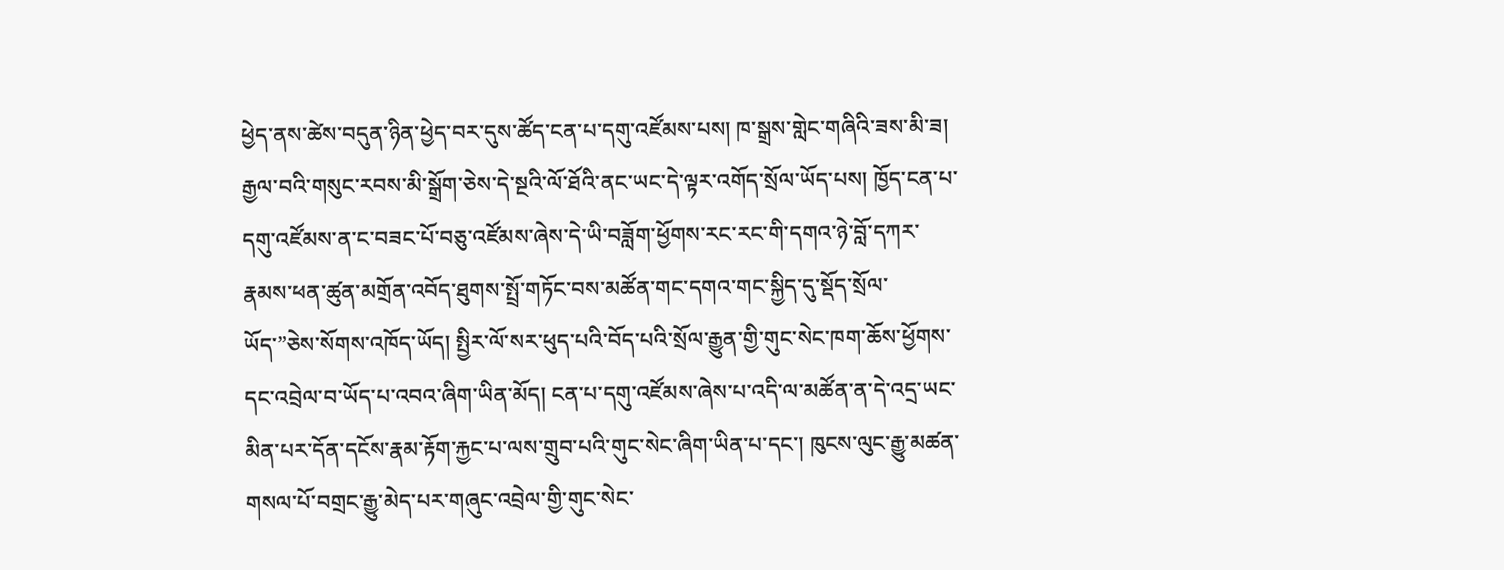ཕྱེད་ནས་ཚེས་བདུན་ཉིན་ཕྱེད་བར་དུས་ཚོད་ངན་པ་དགུ་འཛོམས་པས། ཁ་སྒྲས་གླེང་གཞིའི་ཟས་མི་ཟ། རྒྱལ་བའི་གསུང་རབས་མི་སྒྲོག་ཅེས་དེ་སྔའི་ལོ་ཐོའི་ནང་ཡང་དེ་ལྟར་འགོད་སྲོལ་ཡོད་པས། ཁྱོད་ངན་པ་དགུ་འཛོམས་ན་ང་བཟང་པོ་བཅུ་འཛོམས་ཞེས་དེ་ཡི་བཟློག་ཕྱོགས་རང་རང་གི་དགའ་ཉེ་བློ་དཀར་རྣམས་ཕན་ཚུན་མགྲོན་འབོད་ཐུགས་སྤྲོ་གཏོང་བས་མཚོན་གང་དགའ་གང་སྐྱིད་དུ་སྡོད་སྲོལ་ཡོད་”ཅེས་སོགས་འཁོད་ཡོད། སྤྱིར་ལོ་སར་ཕུད་པའི་བོད་པའི་སྲོལ་རྒྱུན་གྱི་གུང་སེང་ཁག་ཆོས་ཕྱོགས་དང་འབྲེལ་བ་ཡོད་པ་འབའ་ཞིག་ཡིན་མོད། ངན་པ་དགུ་འཛོམས་ཞེས་པ་འདི་ལ་མཚོན་ན་དེ་འདྲ་ཡང་མིན་པར་དོན་དངོས་རྣམ་རྟོག་རྐྱང་པ་ལས་གྲུབ་པའི་གུང་སེང་ཞིག་ཡིན་པ་དང་། ཁུངས་ལུང་རྒྱུ་མཚན་གསལ་པོ་བགྲང་རྒྱུ་མེད་པར་གཞུང་འབྲེལ་གྱི་གུང་སེང་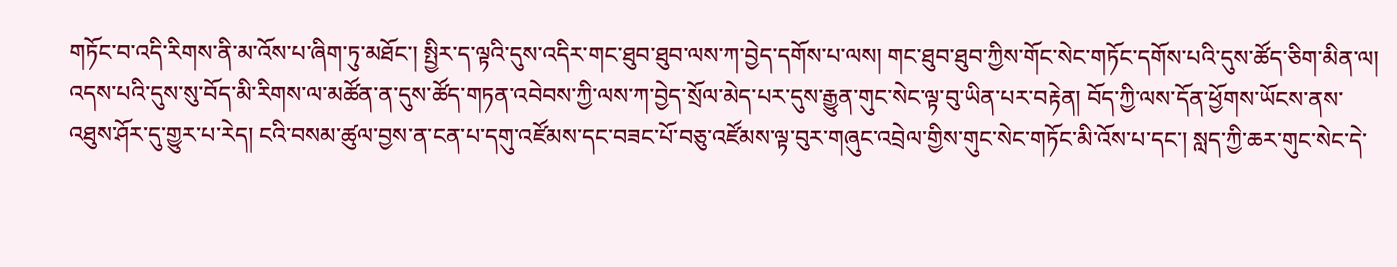གཏོང་བ་འདི་རིགས་ནི་མ་འོས་པ་ཞིག་ཏུ་མཐོང་། སྤྱིར་ད་ལྟའི་དུས་འདིར་གང་ཐུབ་ཐུབ་ལས་ཀ་བྱེད་དགོས་པ་ལས། གང་ཐུབ་ཐུབ་ཀྱིས་གོང་སེང་གཏོང་དགོས་པའི་དུས་ཚོད་ཅིག་མིན་ལ། འདས་པའི་དུས་སུ་བོད་མི་རིགས་ལ་མཚོན་ན་དུས་ཚོད་གཏན་འབེབས་ཀྱི་ལས་ཀ་བྱེད་སྲོལ་མེད་པར་དུས་རྒྱུན་གུང་སེང་ལྟ་བུ་ཡིན་པར་བརྟེན། བོད་ཀྱི་ལས་དོན་ཕྱོགས་ཡོངས་ནས་འཐུས་ཤོར་དུ་གྱུར་པ་རེད། ངའི་བསམ་ཚུལ་བྱས་ན་ངན་པ་དགུ་འཛོམས་དང་བཟང་པོ་བཅུ་འཛོམས་ལྟ་བུར་གཞུང་འབྲེལ་གྱིས་གུང་སེང་གཏོང་མི་འོས་པ་དང་། སླད་ཀྱི་ཆར་གུང་སེང་དེ་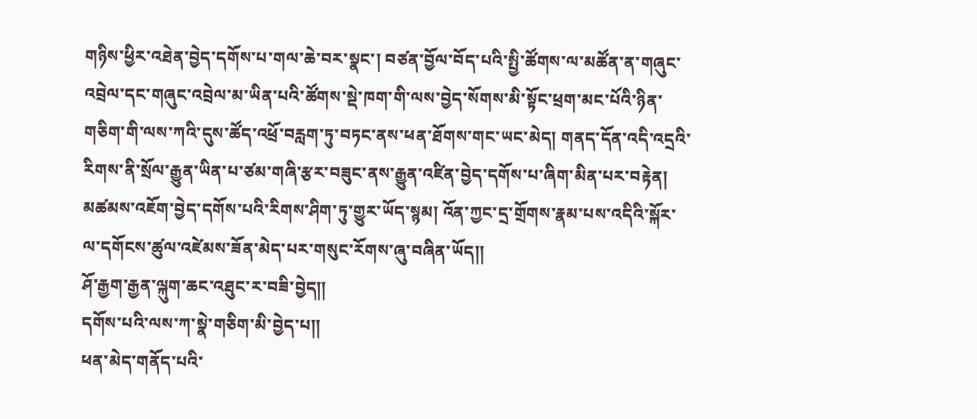གཉིས་ཕྱིར་འཐེན་བྱེད་དགོས་པ་གལ་ཆེ་བར་སྣང་། བཙན་བྱོལ་བོད་པའི་སྤྱི་ཚོགས་ལ་མཚོན་ན་གཞུང་འབྲེལ་དང་གཞུང་འབྲེལ་མ་ཡིན་པའི་ཚོགས་སྡེ་ཁག་གི་ལས་བྱེད་སོགས་མི་སྟོང་ཕྲག་མང་པོའི་ཉིན་གཅིག་གི་ལས་ཀའི་དུས་ཚོད་འཕྲོ་བརླག་ཏུ་བཏང་ནས་ཕན་ཐོགས་གང་ཡང་མེད། གནད་དོན་འདི་འདྲའི་རིགས་ནི་སྲོལ་རྒྱུན་ཡིན་པ་ཙམ་གཞི་རྩར་བཟུང་ནས་རྒྱུན་འཛིན་བྱེད་དགོས་པ་ཞིག་མིན་པར་བརྟེན། མཚམས་འཇོག་བྱེད་དགོས་པའི་རིགས་ཤིག་ཏུ་གྱུར་ཡོད་སྙམ། འོན་ཀྱང་དྲ་གྲོགས་རྣམ་པས་འདིའི་སྐོར་ལ་དགོངས་ཚུལ་འཛེམས་ཟོན་མེད་པར་གསུང་རོགས་ཞུ་བཞིན་ཡོད༎
ཤོ་རྒྱག་རྒྱན་ལྐུག་ཆང་འཐུང་ར་བཟི་བྱེད༎
དགོས་པའི་ལས་ཀ་སྣེ་གཅིག་མི་བྱེད་པ༎
ཕན་མེད་གནོད་པའི་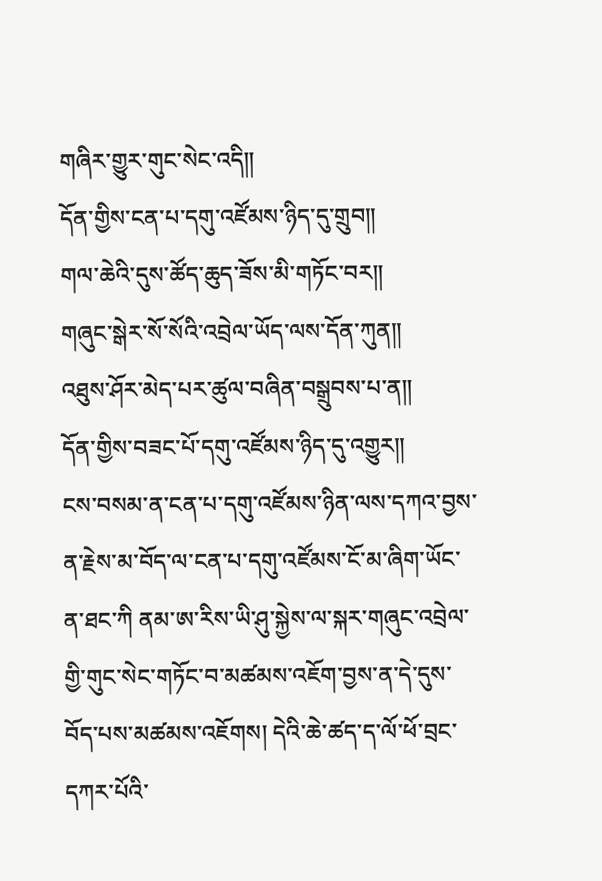གཞིར་གྱུར་གུང་སེང་འདི༎
དོན་གྱིས་ངན་པ་དགུ་འཛོམས་ཉིད་དུ་གྲུབ༎
གལ་ཆེའི་དུས་ཚོད་ཆུད་ཟོས་མི་གཏོང་བར༎
གཞུང་སྒེར་སོ་སོའི་འབྲེལ་ཡོད་ལས་དོན་ཀུན༎
འཐུས་ཤོར་མེད་པར་ཚུལ་བཞིན་བསྒྲུབས་པ་ན༎
དོན་གྱིས་བཟང་པོ་དགུ་འཛོམས་ཉིད་དུ་འགྱུར༎
ངས་བསམ་ན་ངན་པ་དགུ་འཛོམས་ཉིན་ལས་དཀའ་བྱས་ན་རྗེས་མ་བོད་ལ་ངན་པ་དགུ་འཛོམས་ངོ་མ་ཞིག་ཡོང་ན་ཐང་ཀི ནམ་ཨ་རིས་ཡི་ཤུ་སྐྱེས་ལ་སྐར་གཞུང་འབྲེལ་གྱི་གུང་སེང་གཏོང་བ་མཚམས་འཇོག་བྱས་ན་དེ་དུས་བོད་པས་མཚམས་འཇོགས། དེའི་ཆེ་ཚད་ད་ལོ་ཕོ་བྲང་དཀར་པོའི་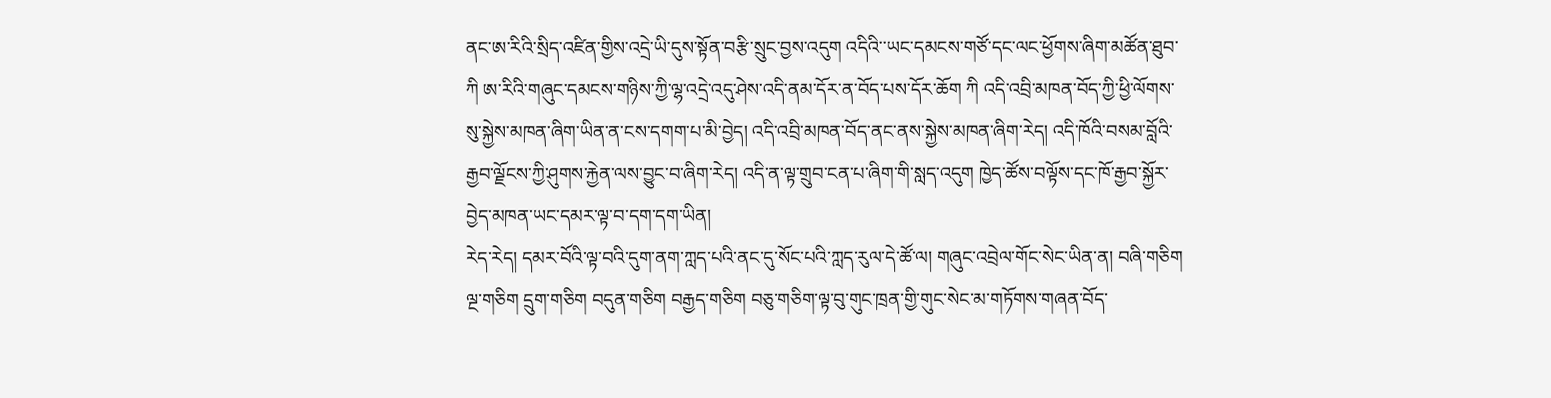ནང་ཨ་རིའི་སྲིད་འཛིན་གྱིས་འདྲེ་ཡི་དུས་སྟོན་བརྩི་སྲུང་བྱས་འདུག འདིའི་་ཡང་དམངས་གཙོ་དང་ལང་ཕྱོགས་ཞིག་མཚོན་ཐུབ་ཀི ཨ་རིའི་གཞུང་དམངས་གཉིས་ཀྱི་ལྷ་འདྲེ་འདུ་ཤེས་འདི་ནམ་དོར་ན་བོད་པས་དོར་ཆོག ཀི འདི་འབྲི་མཁན་བོད་ཀྱི་ཕྱི་ལོགས་སུ་སྐྱེས་མཁན་ཞིག་ཡིན་ན་ངས་དགག་པ་མི་བྱེད། འདི་འབྲི་མཁན་བོད་ནང་ནས་སྐྱེས་མཁན་ཞིག་རེད། འདི་ཁོའི་བསམ་བློའི་རྒྱབ་ལྗོངས་ཀྱི་ཤུགས་རྐྱེན་ལས་བྱུང་བ་ཞིག་རེད། འདི་ན་ལྟ་གྲུབ་ངན་པ་ཞིག་གི་སླད་འདུག ཁྱེད་ཚོས་བལྟོས་དང་ཁོ་རྒྱབ་སྐྱོར་བྱེད་མཁན་ཡང་དམར་ལྟ་བ་དག་དག་ཡིན།
རེད་རེད། དམར་བོའི་ལྟ་བའི་དུག་ནག་ཀླད་པའི་ནང་དུ་སོང་པའི་ཀླད་རུལ་དེ་ཚོ་ལ། གཞུང་འབྲེལ་གོང་སེང་ཡིན་ན། བཞི་གཅིག ལྔ་གཅིག དྲུག་གཅིག བདུན་གཅིག བརྒྱད་གཅིག བཅུ་གཅིག་ལྟ་བུ་གུང་ཁྲན་གྱི་གུང་སེང་མ་གཏོགས་གཞན་བོད་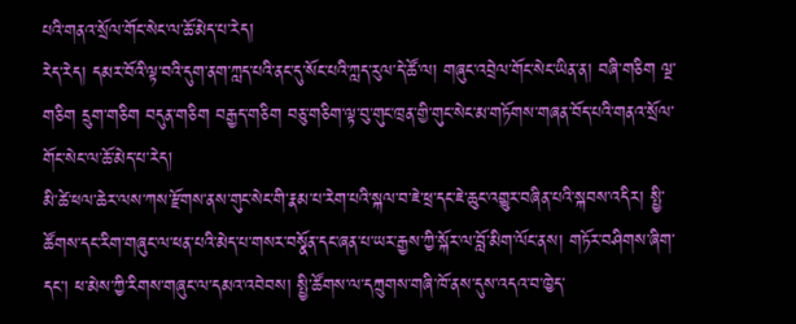པའི་གནའ་སྲོལ་གོང་སེང་ལ་ཆོ་མེད་པ་རེད།
རེད་རེད། དམར་བོའི་ལྟ་བའི་དུག་ནག་ཀླད་པའི་ནང་དུ་སོང་པའི་ཀླད་རུལ་དེ་ཚོ་ལ། གཞུང་འབྲེལ་གོང་སེང་ཡིན་ན། བཞི་གཅིག ལྔ་གཅིག དྲུག་གཅིག བདུན་གཅིག བརྒྱད་གཅིག བཅུ་གཅིག་ལྟ་བུ་གུང་ཁྲན་གྱི་གུང་སེང་མ་གཏོགས་གཞན་བོད་པའི་གནའ་སྲོལ་གོང་སེང་ལ་ཆོ་མེད་པ་རེད།
མི་ཚེ་ཕལ་ཆེར་ལས་ཀས་རྫོགས་ནས་གུང་སེང་གི་རྣམ་པ་རེག་པའི་སྐལ་བ་ཇེ་ཕྲ་དང་ཇེ་ཆུང་འགྱུར་བཞིན་པའི་སྐབས་འདིར། སྤྱི་ཚོགས་དང་རིག་གཞུང་ལ་ཕན་པའི་མེད་པ་གསར་བསྣོན་དང་ཞན་པ་ཡར་རྒྱས་ཀྱི་སྐོར་ལ་བློ་མིག་ལོང་ནས། གཏོར་བཤིགས་ཞིག་དང་། ཕ་མེས་ཀྱི་རིགས་གཞུང་ལ་དམའ་འབེབས། སྤྱི་ཚོགས་ལ་དཀྲུགས་གཞི་ཁོ་ནས་དུས་འདའ་བ་ཁྱེད་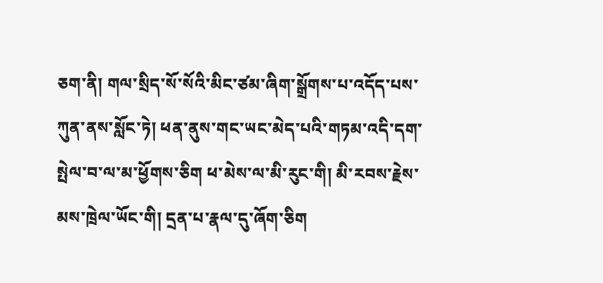ཅག་ནི། གལ་སྲིད་སོ་སོའི་མིང་ཙམ་ཞིག་སྒྲོགས་པ་འདོད་པས་ཀུན་ནས་སློང་ཏེ། ཕན་ནུས་གང་ཡང་མེད་པའི་གཏམ་འདི་དག་སྤེལ་བ་ལ་མ་ཕྱོགས་ཅིག ཕ་མེས་ལ་མི་རུང་གི། མི་རབས་རྗེས་མས་ཁྲེལ་ཡོང་གི། དྲན་པ་རྣལ་དུ་ཞོག་ཅིག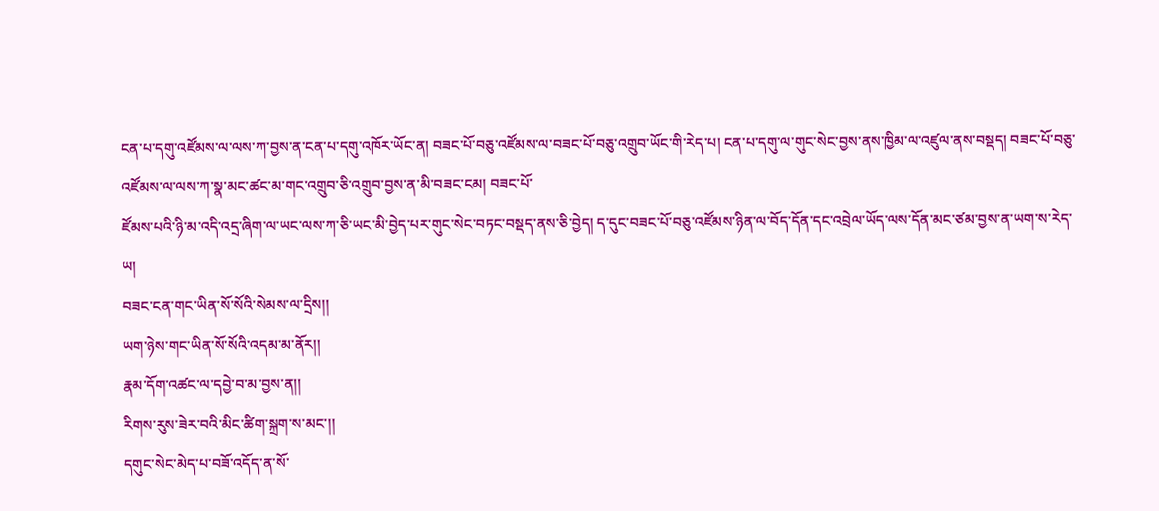ངན་པ་དགུ་འཛོམས་ལ་ལས་ཀ་བྱས་ན་ངན་པ་དགུ་འཁོར་ཡོང་ན། བཟང་པོ་བཅུ་འཛོམས་ལ་བཟང་པོ་བཅུ་འགྲུབ་ཡོང་གི་རེད་པ། ངན་པ་དགུ་ལ་གུང་སེང་བྱས་ནས་ཁྱིམ་ལ་འཛུལ་ནས་བསྡད། བཟང་པོ་བཅུ་འཛོམས་ལ་ལས་ཀ་སྣ་མང་ཚང་མ་གང་འགྲུབ་ཅི་འགྲུབ་བྱས་ན་མི་བཟང་ངམ། བཟང་པོ་
ཛོམས་པའི་ཉི་མ་འདི་འདྲ་ཞིག་ལ་ཡང་ལས་ཀ་ཅི་ཡང་མི་བྱེད་པར་གུང་སེང་བཏང་བསྡད་ནས་ཅི་བྱེད། ད་དུང་བཟང་པོ་བཅུ་འཛོམས་ཉིན་ལ་བོད་དོན་དང་འབྲེལ་ཡོད་ལས་དོན་མང་ཙམ་བྱས་ན་ཡག་ས་རེད་ཡ།
བཟང་ངན་གང་ཡིན་སོ་སོའི་སེམས་ལ་དྲིས།།
ཡག་ཉེས་གང་ཡིན་སོ་སོའི་འདམ་མ་ནོར།།
རྣམ་དོག་འཚང་ལ་དབྱེ་བ་མ་བྱས་ན།།
རིགས་རུས་ཟེར་བའི་མིང་ཚིག་སྐྲག་ས་མང་།།
དགུང་སེང་མེད་པ་བཟོ་འདོད་ན་སོ་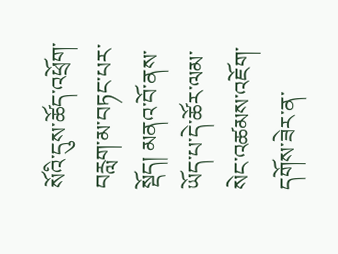སོའི་དུས་ཚོད་འཕྲོག་བརླག་མ་བཏང་པར་སྡོད། མནའ་བོ་ནས་ཡོད་པ་དེ་ཚོར་ལམ་སེང་འཚམས་འཇོག་དགོས་ཟེར་ན་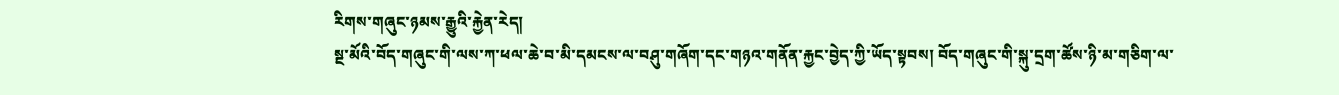རིགས་གཞུང་ཉམས་རྒྱུའི་རྐྱེན་རེད།
སྔ་མོའི་བོད་གཞུང་གི་ལས་ཀ་ཕལ་ཆེ་བ་མི་དམངས་ལ་བཤུ་གཞོག་དང་གཉའ་གནོན་རྐྱང་བྱེད་ཀྱི་ཡོད་སྟབས། བོད་གཞུང་གི་སྐུ་དྲག་ཚོས་ཉི་མ་གཅིག་ལ་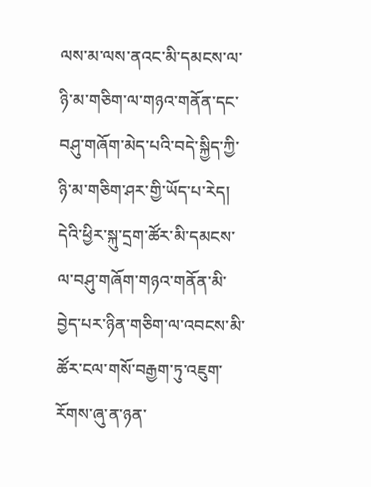ལས་མ་ལས་ནའང་མི་དམངས་ལ་ཉི་མ་གཅིག་ལ་གཉའ་གནོན་དང་བཤུ་གཞོག་མེད་པའི་བདེ་སྐྱིད་ཀྱི་ཉི་མ་གཅིག་ཤར་གྱི་ཡོད་པ་རེད། དེའི་ཕྱིར་སྐུ་དྲག་ཚོར་མི་དམངས་ལ་བཤུ་གཞོག་གཉའ་གནོན་མི་བྱེད་པར་ཉིན་གཅིག་ལ་འབངས་མི་ཚོར་ངལ་གསོ་བརྒྱག་ཏུ་འཇུག་རོགས་ཞུ་ན་ཉན་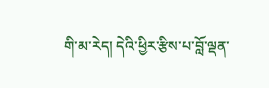གི་མ་རེད། དེའི་ཕྱིར་རྩིས་པ་བློ་ལྡན་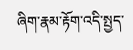ཞིག་རྣམ་རྟོག་འདི་སྤྱད་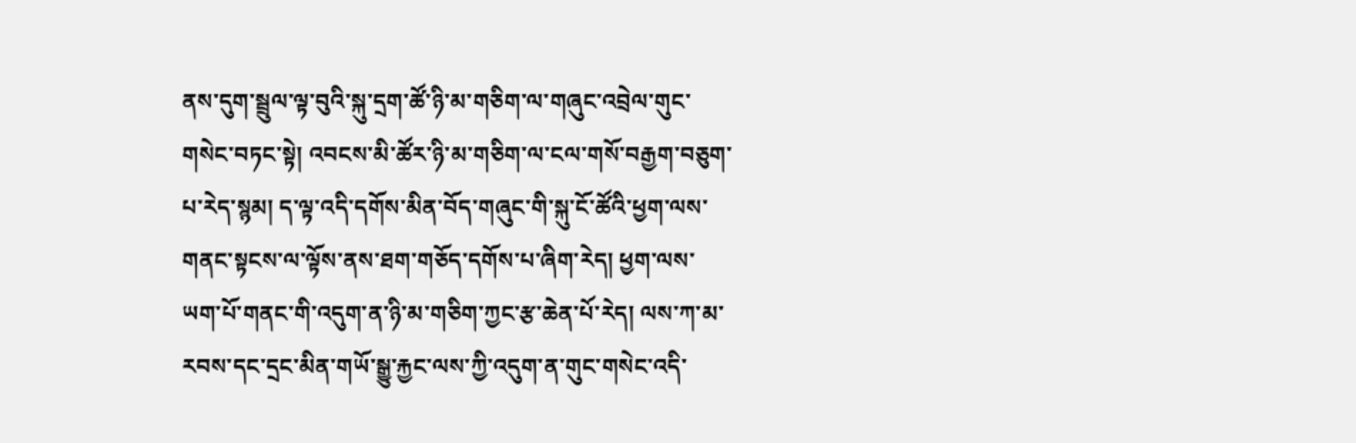ནས་དུག་སྦྲུལ་ལྟ་བུའི་སྐུ་དྲག་ཚོ་ཉི་མ་གཅིག་ལ་གཞུང་འབྲེལ་གུང་གསེང་བཏང་སྟེ། འབངས་མི་ཚོར་ཉི་མ་གཅིག་ལ་ངལ་གསོ་བརྒྱག་བཅུག་པ་རེད་སྙམ། ད་ལྟ་འདི་དགོས་མིན་བོད་གཞུང་གི་སྐུ་ངོ་ཚོའི་ཕྱག་ལས་གནང་སྟངས་ལ་ལྟོས་ནས་ཐག་གཅོད་དགོས་པ་ཞིག་རེད། ཕྱག་ལས་ཡག་པོ་གནང་གི་འདུག་ན་ཉི་མ་གཅིག་ཀྱང་རྩ་ཆེན་པོ་རེད། ལས་ཀ་མ་རབས་དང་དྲང་མིན་གཡོ་སྒྱུ་རྐྱང་ལས་ཀྱི་འདུག་ན་གུང་གསེང་འདི་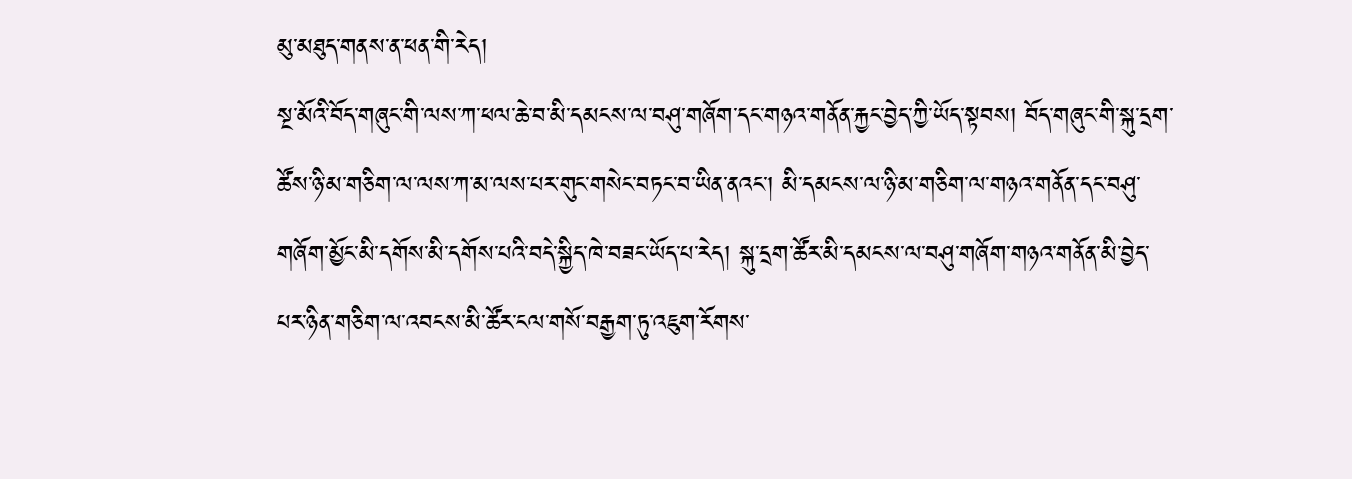མུ་མཐུད་གནས་ན་ཕན་གི་རེད།
སྔ་མོའི་བོད་གཞུང་གི་ལས་ཀ་ཕལ་ཆེ་བ་མི་དམངས་ལ་བཤུ་གཞོག་དང་གཉའ་གནོན་རྐྱང་བྱེད་ཀྱི་ཡོད་སྟབས། བོད་གཞུང་གི་སྐུ་དྲག་ཚོས་ཉི་མ་གཅིག་ལ་ལས་ཀ་མ་ལས་པར་གུང་གསེང་བཏང་བ་ཡིན་ནའང་། མི་དམངས་ལ་ཉི་མ་གཅིག་ལ་གཉའ་གནོན་དང་བཤུ་གཞོག་མྱོང་མི་དགོས་མི་དགོས་པའི་བདེ་སྐྱིད་ཁེ་བཟང་ཡོད་པ་རེད། སྐུ་དྲག་ཚོར་མི་དམངས་ལ་བཤུ་གཞོག་གཉའ་གནོན་མི་བྱེད་པར་ཉིན་གཅིག་ལ་འབངས་མི་ཚོར་ངལ་གསོ་བརྒྱག་ཏུ་འཇུག་རོགས་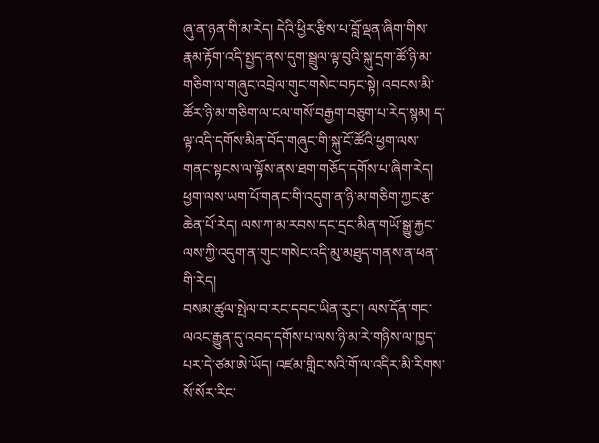ཞུ་ན་ཉན་གི་མ་རེད། དེའི་ཕྱིར་རྩིས་པ་བློ་ལྡན་ཞིག་གིས་རྣམ་རྟོག་འདི་སྤྱད་ནས་དུག་སྦྲུལ་ལྟ་བུའི་སྐུ་དྲག་ཚོ་ཉི་མ་གཅིག་ལ་གཞུང་འབྲེལ་གུང་གསེང་བཏང་སྟེ། འབངས་མི་ཚོར་ཉི་མ་གཅིག་ལ་ངལ་གསོ་བརྒྱག་བཅུག་པ་རེད་སྙམ། ད་ལྟ་འདི་དགོས་མིན་བོད་གཞུང་གི་སྐུ་ངོ་ཚོའི་ཕྱག་ལས་གནང་སྟངས་ལ་ལྟོས་ནས་ཐག་གཅོད་དགོས་པ་ཞིག་རེད། ཕྱག་ལས་ཡག་པོ་གནང་གི་འདུག་ན་ཉི་མ་གཅིག་ཀྱང་རྩ་ཆེན་པོ་རེད། ལས་ཀ་མ་རབས་དང་དྲང་མིན་གཡོ་སྒྱུ་རྐྱང་ལས་ཀྱི་འདུག་ན་གུང་གསེང་འདི་མུ་མཐུད་གནས་ན་ཕན་གི་རེད།
བསམ་ཚུལ་སྤེལ་བ་རང་དབང་ཡིན་རུང་། ལས་དོན་གང་ལའང་རྒྱུན་དུ་འབད་དགོས་པ་ལས་ཉི་མ་རེ་གཉིས་ལ་ཁྱད་པར་དེ་ཙམ་ཨེ་ཡོད། འཛམ་གླིང་སའི་གོ་ལ་འདིར་མི་རིགས་སོ་སོར་རིང་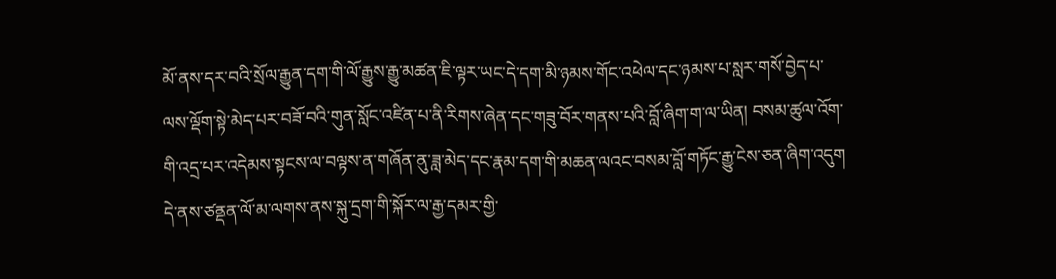མོ་ནས་དར་བའི་སྲོལ་རྒྱུན་དག་གི་ལོ་རྒྱུས་རྒྱུ་མཚན་ཇི་ལྟར་ཡང་དེ་དག་མི་ཉམས་གོང་འཕེལ་དང་ཉམས་པ་སླར་གསོ་བྱེད་པ་ལས་ལྡོག་སྟེ་མེད་པར་བཟོ་བའི་གུན་སློང་འཛིན་པ་ནི་རིགས་ཞེན་དང་གཟུ་བོར་གནས་པའི་བློ་ཞིག་ག་ལ་ཡིན། བསམ་ཚུལ་འོག་གི་འདྲ་པར་འདེམས་སྟངས་ལ་བལྟས་ན་གཞོན་ནུ་ཟླ་མེད་དང་རྣམ་དག་གི་མཆན་ལའང་བསམ་བློ་གཏོང་རྒྱུ་ངེས་ཅན་ཞིག་འདུག
དེ་ནས་ཙནྡན་ལོ་མ་ལགས་ནས་སྐུ་དྲག་གི་སྐོར་ལ་རྒྱ་དམར་གྱི་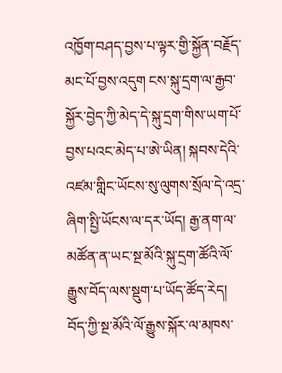འཁྱོག་བཤད་བྱས་པ་ལྟར་གྱི་སྐྱོན་བརྗོད་མང་པོ་བྱས་འདུག ངས་སྐུ་དྲག་ལ་རྒྱབ་སྐྱོར་བྱེད་ཀྱི་མེད་དེ་སྐུ་དྲག་གིས་ཡག་པོ་བྱས་པའང་མེད་པ་ཨེ་ཡིན། སྐབས་དེའི་འཛམ་གླིང་ཡོངས་སུ་ལུགས་སྲོལ་དེ་འདྲ་ཞིག་སྤྱི་ཡོངས་ལ་དར་ཡོད། རྒྱ་ནག་ལ་མཚོན་ན་ཡང་སྔ་མོའི་སྐུ་དྲག་ཚོའི་ལོ་རྒྱུས་བོད་ལས་སྡུག་པ་ཡོད་ཚོད་རེད། བོད་ཀྱི་སྔ་མོའི་ལོ་རྒྱུས་སྐོར་ལ་མཁས་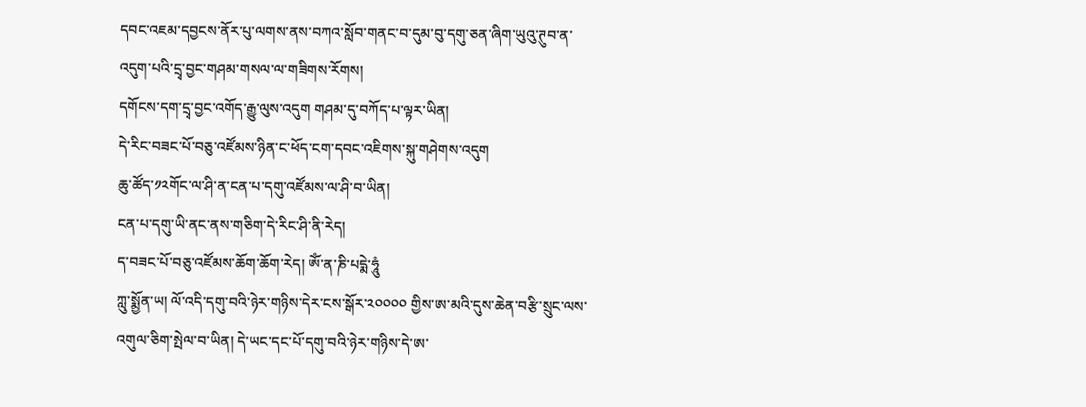དབང་འཇམ་དབྱངས་ནོར་པུ་ལགས་ནས་བཀའ་སློབ་གནང་བ་དུམ་བུ་དགུ་ཅན་ཞིག་ཡུའུ་ཊུབ་ན་འདུག་པའི་དྲྭ་བྱང་གཤམ་གསལ་ལ་གཟིགས་རོགས།
དགོངས་དག་དྲྭ་བྱང་འགོད་རྒྱུ་ལུས་འདུག གཤམ་དུ་བཀོད་པ་ལྟར་ཡིན།
དེ་རིང་བཟང་པོ་བཅུ་འཛོམས་ཉིན་ང་ཕོད་ངག་དབང་འཇིགས་སྐུ་གཤེགས་འདུག
ཆུ་ཚོད་༡༢གོང་ལ་ཤི་ན་ངན་པ་དགུ་འཛོམས་ལ་ཤི་བ་ཡིན།
ངན་པ་དགུ་ཡི་ནང་ནས་གཅིག་དེ་རིང་ཤི་ནི་རེད།
ད་བཟང་པོ་བཅུ་འཛོམས་ཆོག་ཆོག་རེད། ཨོཾ་ན་ཎི་པདྨེ་ཧཱུཾ
ཀླུ་སྨྱོན་ཡ། ལོ་འདི་དགུ་བའི་ཉེར་གཉིས་དེར་ངས་སྒོར་༢༠༠༠༠ གྱིས་ཨ་མའི་དུས་ཆེན་བརྩི་སྲུང་ལས་འགུལ་ཅིག་སྤེལ་བ་ཡིན། དེ་ཡང་དང་པོ་དགུ་བའི་ཉེར་གཉིས་དེ་ཨ་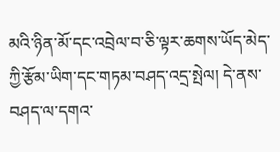མའི་ཉིན་མོ་དང་འབྲེལ་བ་ཅི་ལྟར་ཆགས་ཡོད་མེད་ཀྱི་རྩོམ་ཡིག་དང་གཏམ་བཤད་འདྲ་སྤེལ། དེ་ནས་བཤད་ལ་དགའ་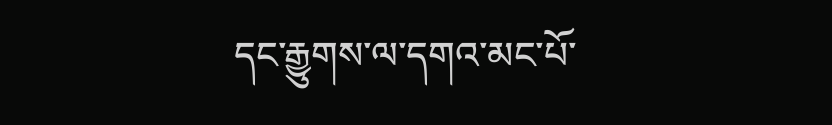དང་རྒྱུགས་ལ་དགའ་མང་པོ་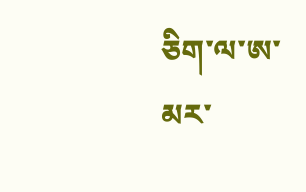ཅིག་ལ་ཨ་མར་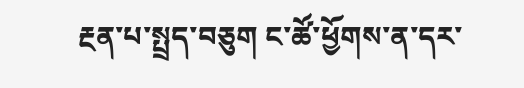རྔན་པ་སྤྲད་བཅུག ང་ཚོ་ཕྱོགས་ན་དར་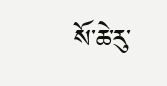སོ་ཆེ་རུ་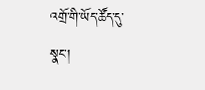འགྲོ་གི་ཡོད་ཚོད་དུ་སྣང་།